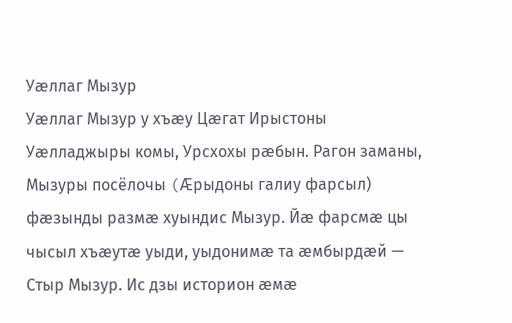Уæллаг Мызур
Уæллаг Мызур у хъæу Цæгат Ирыстоны Уæлладжыры комы, Урсхохы рæбын. Рагон заманы, Мызуры посёлочы (Æрыдоны галиу фарсыл) фæзынды размæ хуындис Мызур. Йæ фарсмæ цы чысыл хъæутæ уыди, уыдонимæ та æмбырдæй — Стыр Мызур. Ис дзы историон æмæ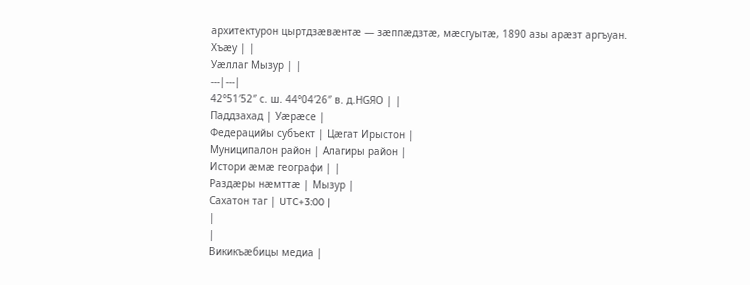архитектурон цыртдзæвæнтæ — зæппæдзтæ, мæсгуытæ, 1890 азы арæзт аргъуан.
Хъæу | |
Уæллаг Мызур | |
---|---|
42°51′52″ с. ш. 44°04′26″ в. д.HGЯO | |
Паддзахад | Уæрæсе |
Федерацийы субъект | Цæгат Ирыстон |
Муниципалон район | Алагиры район |
Истори æмæ географи | |
Раздæры нæмттæ | Мызур |
Сахатон таг | UTC+3:00 |
|
|
Викикъæбицы медиа |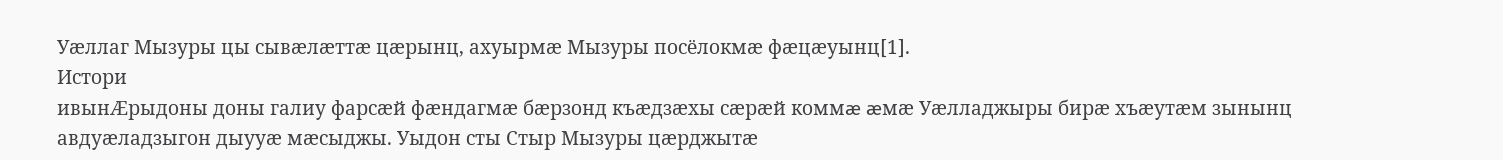Уæллаг Мызуры цы сывæлæттæ цæрынц, ахуырмæ Мызуры посёлокмæ фæцæуынц[1].
Истори
ивынÆрыдоны доны галиу фарсæй фæндагмæ бæрзонд къæдзæхы сæрæй коммæ æмæ Уæлладжыры бирæ хъæутæм зынынц авдуæладзыгон дыууæ мæсыджы. Уыдон сты Стыр Мызуры цæрджытæ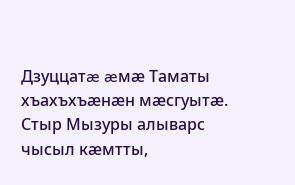Дзуццатæ æмæ Таматы хъахъхъæнæн мæсгуытæ.
Стыр Мызуры алыварс чысыл кæмтты,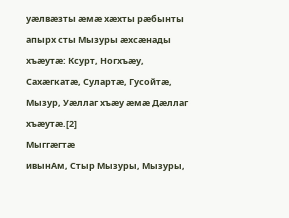уæлвæзты æмæ хæхты рæбынты апырх сты Мызуры æхсæнады хъæутæ: Ксурт, Ногхъæу, Сахæгкатæ, Сулартæ, Гусойтæ, Мызур, Уæллаг хъæу æмæ Дæллаг хъæутæ.[2]
Мыггæгтæ
ивынАм, Стыр Мызуры, Мызуры,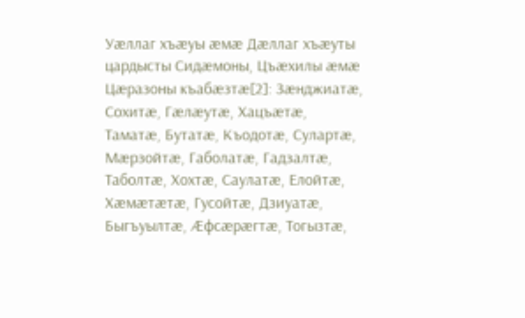Уæллаг хъæуы æмæ Дæллаг хъæуты цардысты Сидæмоны, Цъæхилы æмæ Цæразоны къабæзтæ[2]: Зæнджиатæ, Сохитæ, Гæлæутæ, Хацъæтæ, Таматæ, Бутатæ, Къодотæ, Сулартæ, Мæрзойтæ, Габолатæ, Гадзалтæ, Таболтæ, Хохтæ, Саулатæ, Елойтæ, Хæмæтæтæ, Гусойтæ, Дзиуатæ, Быгъуылтæ, Æфсæрæгтæ, Тогызтæ,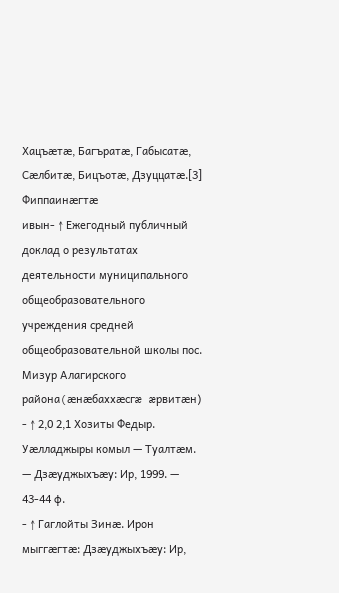Хацъæтæ, Багъратæ, Габысатæ, Сæлбитæ, Бицъотæ, Дзуццатæ.[3]
Фиппаинæгтæ
ивын- ↑ Ежегодный публичный доклад о результатах деятельности муниципального общеобразовательного учреждения средней общеобразовательной школы пос. Мизур Алагирского района(æнæбаххæсгæ æрвитæн)
- ↑ 2,0 2,1 Хозиты Федыр. Уæлладжыры комыл — Туалтæм. — Дзæуджыхъæу: Ир, 1999. — 43-44 ф.
- ↑ Гаглойты Зинæ. Ирон мыггæгтæ: Дзæуджыхъæу: Ир,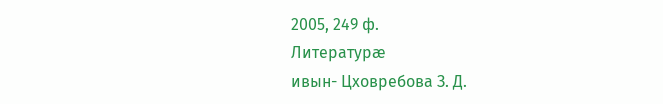2005, 249 ф.
Литературæ
ивын- Цховребова З. Д.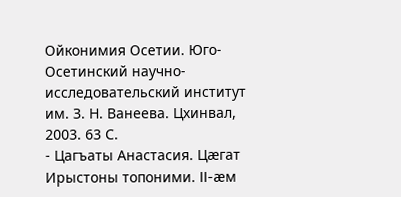Ойконимия Осетии. Юго-Осетинский научно-исследовательский институт им. З. Н. Ванеева. Цхинвал, 2003. 63 С.
- Цагъаты Анастасия. Цæгат Ирыстоны топоними. II-æм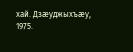хай. Дзæуджыхъæу, 1975.